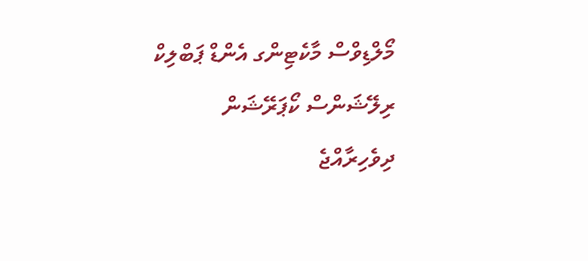މޯލްޑިވްސް މާކެޓިންގ އެންޑް ޕަބްލިކް ރިލޭޝަންސް ކޯޕަރޭޝަން
ދިވެހިރާއްޖެ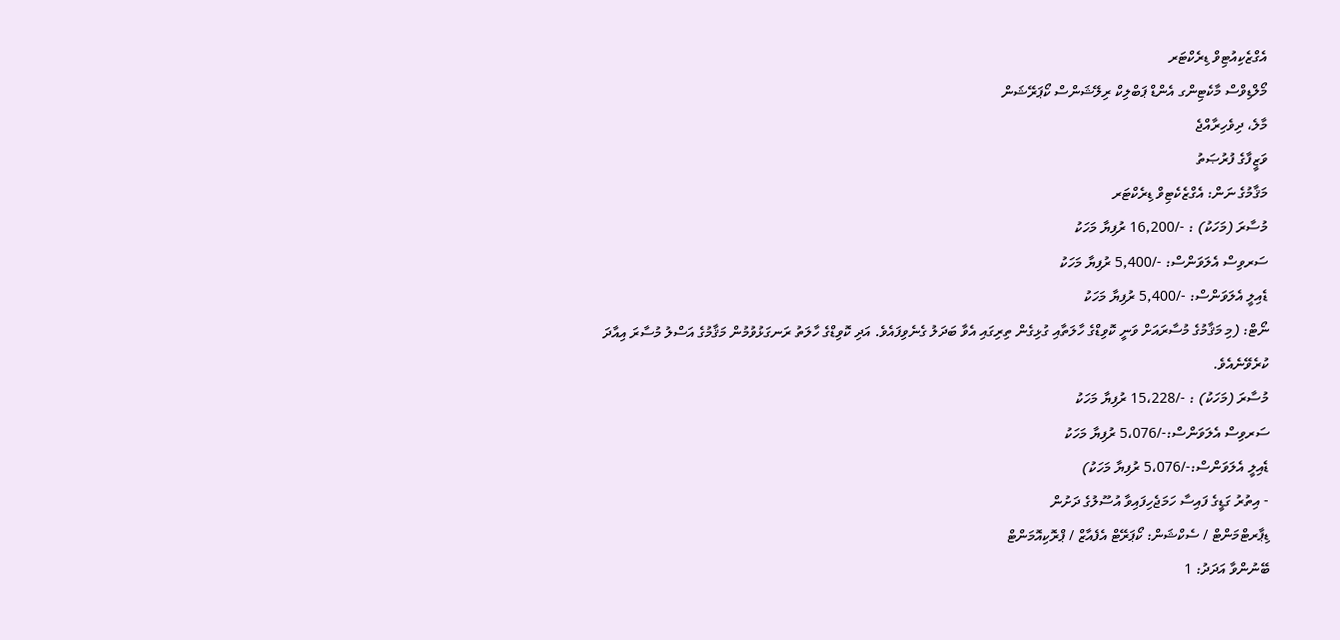އެގްޒެކިއުޓިވް ޑިރެކްޓަރ
މޯލްޑިވްސް މާކެޓިންގ އެންޑް ޕަބްލިކް ރިލޭޝަންސް ކޯޕަރޭޝަން
މާލެ، ދިވެހިރާއްޖެ
ވަޒީފާގެ ފުރުޞަތު
މަޤާމުގެ ނަން: އެގްޒެކެޓިވް ޑިރެކްޓަރ
މުސާރަ (މަހަކު) : -/16,200 ރުފިޔާ މަހަކު
ސަރވިސް އެލަވަންސް: -/5,400 ރުފިޔާ މަހަކު
ޑެއިލީ އެލަވަންސް: -/5,400 ރުފިޔާ މަހަކު
ނޯޓް: (މި މަޤާމުގެ މުސާރައަށް ވަނީ ކޮވިޑްގެ ހާލަތާއި ގުޅިގެން ތިރިގައި އެވާ ބަދަލު ގެނެވިފައެވެ. އަދި ކޮވިޑްގެ ހާލަތު ރަނގަޅުވުމުން މަޤާމުގެ އަސްލު މުސާރަ އިއާދަ ކުރެވޭނެއެވެ.
މުސާރަ (މަހަކު) : -/15،228 ރުފިޔާ މަހަކު
ސަރވިސް އެލަވަންސް:-/5،076 ރުފިޔާ މަހަކު
ޑެއިލީ އެލަވަންސް:-/5،076 ރުފިޔާ މަހަކު)
- އިތުރު ގަޑީގެ ފައިސާ ހަމަޖެހިފައިވާ އުސޫލުގެ ދަށުން
ޑިޕާރޓްމަންޓް / ސެކްޝަން: ކޯޕަރޭޓް އެފެއާޒް / ޕްރޮކިއޮމަންޓް
ބޭނުންވާ އަދަދު: 1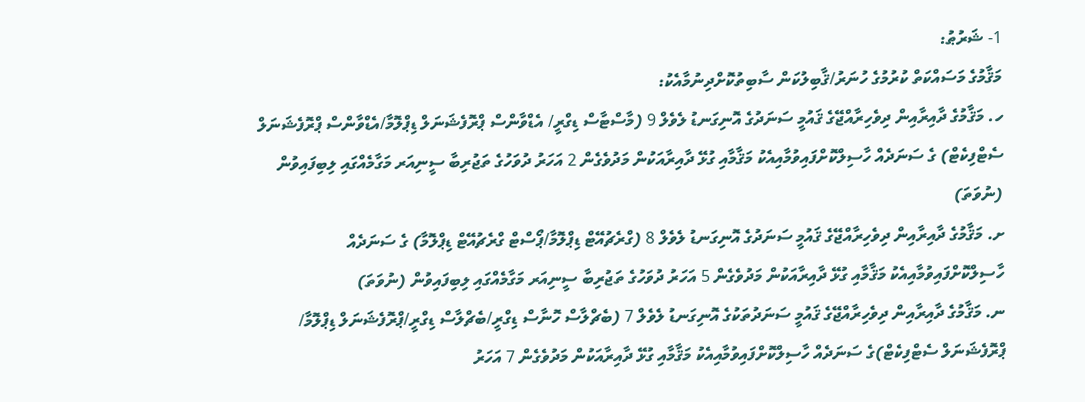1- ޝަރުޠު:
މަޤާމުގެ މަސައްކަތް ކުރުމުގެ ހުނަރު/ޤާބިލުކަން ސާބިތުކޮށްދިނުމާއެކު:
ހ. މަޤާމުގެ ދާއިރާއިން ދިވެހިރާއްޖޭގެ ޤައުމީ ސަނަދުގެ އޮނިގަނޑު ލެވެލް 9 (މާސްޓާސް ޑިގްރީ/ އެޑްވާންސް ޕްރޮފެޝަނަލް ޑިޕްލޮމާ/އެޑްވާންސް ޕްރޮފެޝަނަލް ސެޓްފިކެޓް) ގެ ސަނަދެއް ހާސިލްކޮށްފައިވުމާއިއެކު މަޤާމާއި ގުޅޭ ދާއިރާއަކުން މަދުވެގެން 2 އަހަރު ދުވަހުގެ ތަޖުރިބާ ސީނިއަރ މަގާމެއްގައި ލިބިފައިވުން (ނުވަތަ)
ށ. މަޤާމުގެ ދާއިރާއިން ދިވެހިރާއްޖޭގެ ޤައުމީ ސަނަދުގެ އޮނިގަނޑު ލެވެލް 8 (ގްރެޗުއޭޓް ޑިޕްލޮމާ/ޕޯސްޓް ގްރެޗުއޭޓް ޑިޕްލޮމާ) ގެ ސަނަދެއް ހާސިލްކޮށްފައިވުމާއިއެކު މަޤާމާއި ގުޅޭ ދާއިރާއަކުން މަދުވެގެން 5 އަހަރު ދުވަހުގެ ތަޖުރިބާ ސީނިއަރ މަގާމެއްގައި ލިބިފައިވުން (ނުވަތަ)
ނ. މަޤާމުގެ ދާއިރާއިން ދިވެހިރާއްޖޭގެ ޤައުމީ ސަނަދުތަކުގެ އޮނިގަނޑު ލެވެލް 7 (ބެޗްލާސް ހޮނާސް ޑިގްރީ/ބެޗްލާސް ޑިގްރީ/ޕްރޮފެޝަނަލް ޑިޕްލޮމާ/ ޕްރޮފެޝަނަލް ސެޓްފިކެޓް)ގެ ސަނަދެއް ހާސިލްކޮށްފައިވުމާއިއެކު މަޤާމާއި ގުޅޭ ދާއިރާއަކުން މަދުވެގެން 7 އަހަރު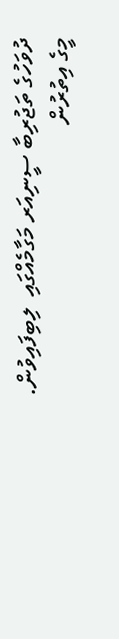ދުވަހުގެ ތަޖުރިބާ ސީނިއަރ މަގާމެއްގައި  ލިބިފައިވުން.
މީގެ އިތުރުން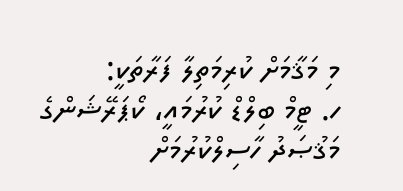މި މަޤާމަށް ކުރިމަތިލާ ފަރާތަކީ:
ހ. ޓީމް ބިލްޑް ކުރުމައީ، ކޯޕަރޭޝަންގެ މަޤުޞަދު ހާސިލްކުރުމަށް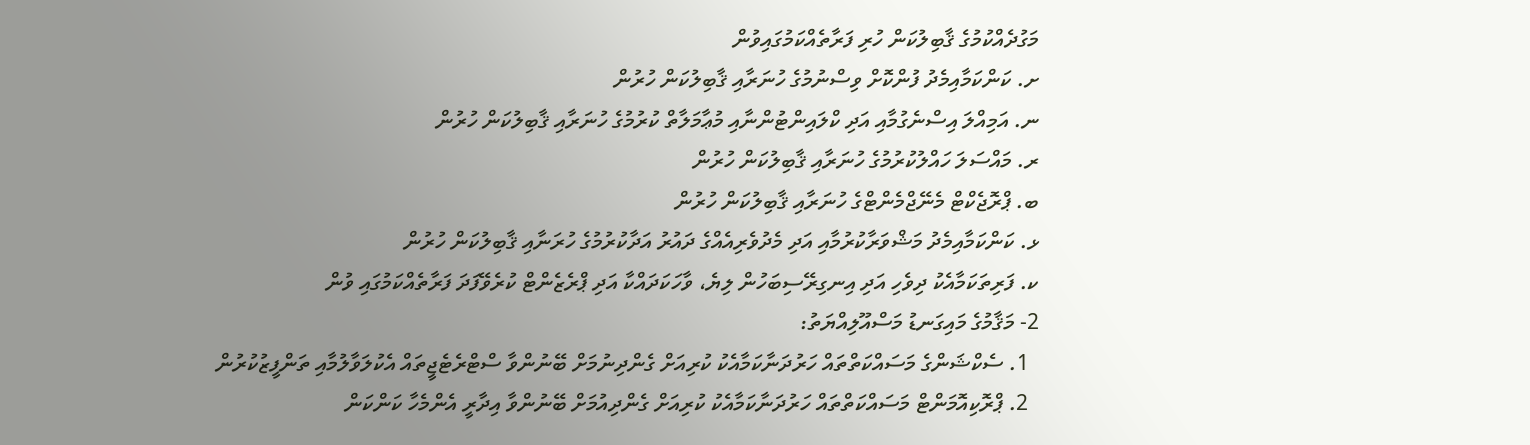މަގުދެއްކުމުގެ ޤާބިލުކަން ހުރި ފަރާތެއްކަމުގައިވުން
ށ. ކަންކަމާއިމެދު ފުންކޮށް ވިސްނުމުގެ ހުނަރާއި ޤާބިލުކަން ހުރުން
ނ. އަމިއްލަ އިސްނެގުމާއި އަދި ކްލައިންޓުންނާއި މުޢާމަލާތް ކުރުމުގެ ހުނަރާއި ޤާބިލުކަން ހުރުން
ރ. މައްސަލަ ހައްލުކުރުމުގެ ހުނަރާއި ޤާބިލުކަން ހުރުން
ބ. ޕްރޮޖެކްޓް މެނޭޖްމެންޓްގެ ހުނަރާއި ޤާބިލުކަން ހުރުން
ޅ. ކަންކަމާއިމެދު މަޝްވަރާކުރުމާއި އަދި މެދުވެރިއެއްގެ ދައުރު އަދާކުރުމުގެ ހުރަނާއި ޤާބިލުކަން ހުރުން
ކ. ފަރިތަކަމާއެކު ދިވެހި އަދި އިނގިރޭސިބަހުން ލިޔެ، ވާހަކަދައްކާ އަދި ޕްރެޒެންޓް ކުރެވޭފަދަ ފަރާތެއްކަމުގައި ވުން
2- މަޤާމުގެ މައިގަނޑު މަސްއޫލިއްޔަތު:
  1. ސެކްޝަންގެ މަސައްކަތްތައް ހަރުދަނާކަމާއެކު ކުރިއަށް ގެންދިނުމަށް ބޭނުންވާ ސްޓްރެޓެޖީތައް އެކުލަވާލުމާއި ތަންފީޒުކުރުން
  2. ޕްރޮކިއޮމަންޓް މަސައްކަތްތައް ހަރުދަނާކަމާއެކު ކުރިއަށް ގެންދިއުމަށް ބޭނުންވާ އިދާރީ އެންމެހާ ކަންކަން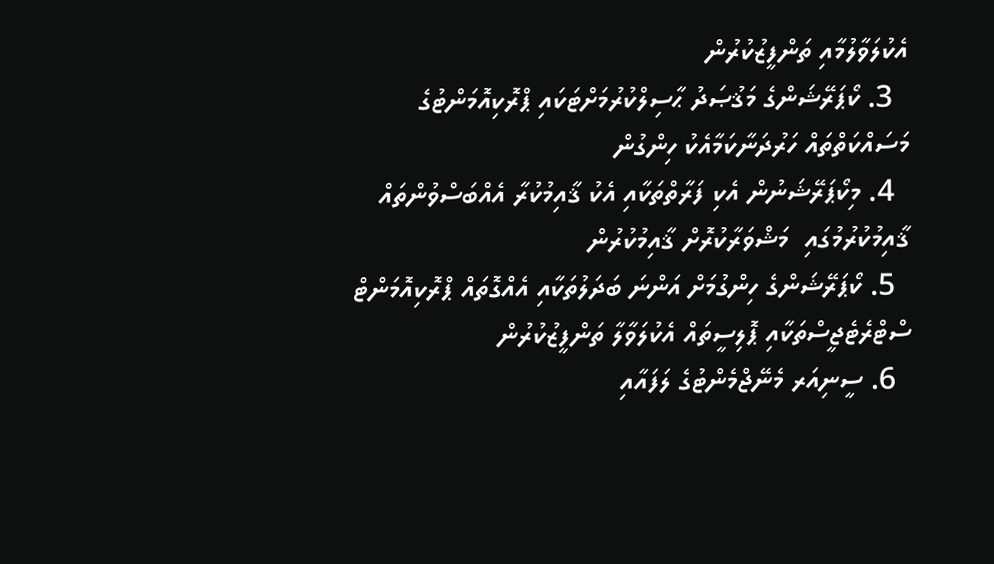އެކުލަވާލުމާއި ތަންފީޒުކުރުން
  3. ކޯޕަރޭޝަންގެ މަޤުޞަދު ޙާސިލްކުރުމަށްޓަކައި ޕްރޮކިއޮމަންޓުގެ މަސައްކަތްތައް ހަރުދަނާކަމާއެކު ހިންގުން
  4. މިކޯޕަރޭޝަނުން އެކި ފަރާތްތަކާއި އެކު ޤާއިމުކުރާ އެއްބަސްވުންތައް ޤާއިމުކުރުމުގައި  މަޝްވަރާކުރޮށް ޤާއިމުކުރުން
  5. ކޯޕަރޭޝަންގެ ހިންގުމަށް އަންނަ ބަދަލުތަކާއި އެއްގޮތައް ޕްރޮކިއޮމަންޓް ސްޓްރެޓެޖީސްތަކާއި ޕޮލިސީތައް އެކުލަވާލާ ތަންފީޒުކުރުން
  6. ސީނިއަރ މެނޭޖްމެންޓުގެ ލަފައާއި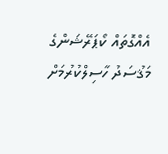އެއްގޮތައް ކޯޕަރޭޝަންގެ މަޤުސަދު ހާސިލްކުރުމަށް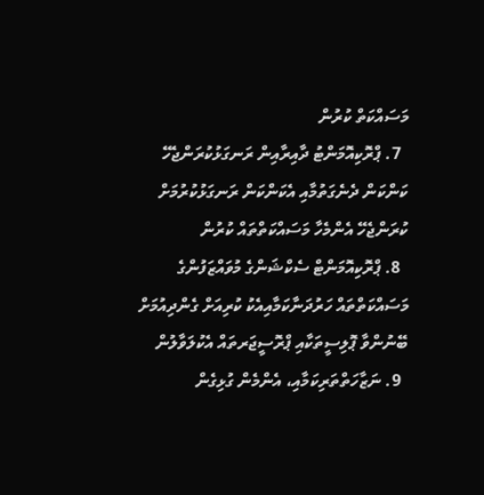މަސައްކަތް ކުރުން
  7. ޕްރޮކިއޮމަންޓު ދާއިރާއިން ރަނގަޅުކުރަންޖެހޭ ކަންކަން ދެނެގަތުމާއި އެކަންކަން ރަނގަޅުކުރުމަށް ކުރަންޖެހޭ އެންމެހާ މަސައްކަތްތައް ކުރުން
  8. ޕްރޮކިއޮމަންޓް ސެކްޝަންގެ މުވައްޒަފުންގެ މަސައްކަތްތައް ހަރުދަނާކަމާއިއެކު ކުރިއަށް ގެންދިއުމަށް ބޭނުންވާ ޕޮލިސީތަކާއި ޕްރޮސީޖަރތައް އެކުލަވާލުން
  9. ނަޒާހަތްތަރިކަމާއި، އެންމެން ގުޅިގެން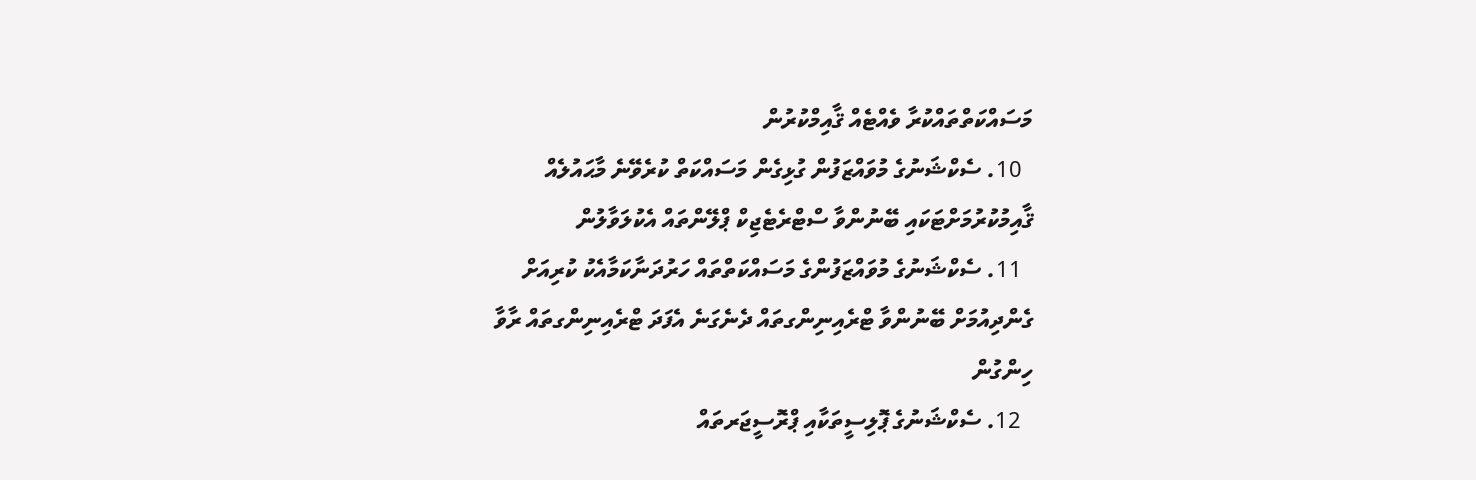މަސައްކަތްތައްކުރާ ވެއްޓެއް ޤާއިމްކުރުން
  10. ސެކްޝަނުގެ މުވައްޒަފުން ގުޅިގެން މަސައްކަތް ކުރެވޭނެ މާޙައުލެއް ޤާއިމުކުރުމަށްޓަކައި ބޭނުންވާ ސްޓްރެޓެޖިކް ޕްލޭންތައް އެކުލަވާލުން
  11. ސެކްޝަނުގެ މުވައްޒަފުންގެ މަސައްކަތްތައް ހަރުދަނާކަމާއެކު ކުރިއަށް ގެންދިއުމަށް ބޭނުންވާ ޓްރެއިނިންގތައް ދެނެގަނެ އެފަދަ ޓްރެއިނިންގތައް ރާވާ ހިންގުން
  12. ސެކްޝަނުގެ ޕޮލިސީތަކާއި ޕްރޮސީޖަރތައް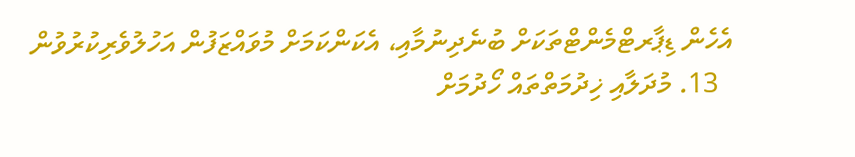އެހެން ޑިޕާރޓްމެންޓްތަކަށް ބުނެދިނުމާއި، އެކަންކަމަށް މުވައްޒަފުން އަހުލުވެރިކުރުވުން
  13. މުދަލާއި ޚިދުމަތްތައް ހޯދުމަށް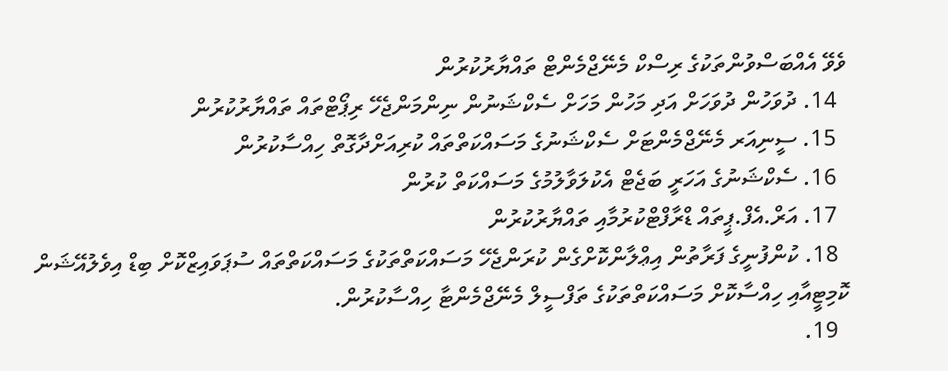ވެވޭ އެއްބަސްވުންތަކުގެ ރިސްކް މެނޭޖްމެންޓް ތައްޔާރުކުރުން
  14. ދުވަހުން ދުވަހަށް އަދި މަހުން މަހަށް ސެކްޝަނުން ނިންމަންޖެހޭ ރިޕޯޓްތައް ތައްޔާރުކުރުން
  15. ސީނިއަރ މެނޭޖްމެންޓަށް ސެކްޝަނުގެ މަސައްކަތްތައް ކުރިއަށްދާގޮތް ހިއްސާކުރުން
  16. ސެކްޝަނުގެ އަހަރީ ބަޖެޓް އެކުލަވާލުމުގެ މަސައްކަތް ކުރުން
  17. އަރް.އެފް.ޕީތައް ޑްރާފްޓްކުރުމާއި ތައްޔާރުކުރުން
  18. ކުންފުނީގެ ފަރާތުން އިޢްލާންކޮށްގެން ކުރަންޖެހޭ މަސައްކަތްތަކުގެ މަސައްކަތްތައް ސުޕަވައިޒްކޮށް ބިޑް އިވެލުއޭޝަން ކޮމިޓީއާއި ހިއްސާކޮށް މަސައްކަތްތަކުގެ ތަފްސީލް މެނޭޖްމެންޓާ ހިއްސާކުރުން.
  19.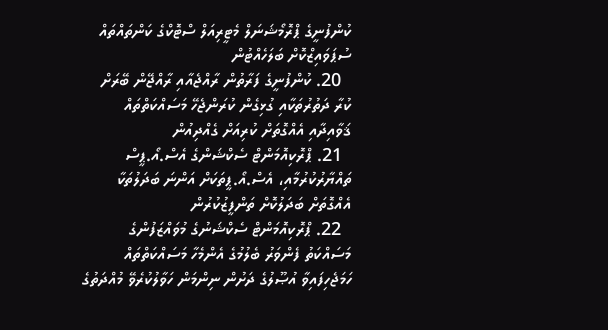ކުންފުނީގެ ޕްރޮމޯޝަނަލް މެޓީރިއަލް ސްޓޮކްގެ ކަންތައްތައް ސުޕަވައިޒްކޮށް ބަލަހެއްޓުން
  20. ކުންފުނީގެ ފަރާތުން ރާއްޖެއާއި ރާއްޖޭން ބޭރަށް ކުރާ ދަތުރުތަކާއި ގުޅިގެން ކުރަންޖެހޭ މަސައްކަތްތައް ޤަވާއިދާއި އެއްގޮތަށް ކުރިއަށް ގެއްދިއުން
  21. ޕްރޮކިއޮމަންޓް ސެކްޝަންގެ އެސް.އޯ.ޕީސް ތައްޔާރުކުރުމާއި، އެސް.އޯ.ޕީތަކަށް އަންނަ ބަދަލުތަކާ އެއްގޮތަށް ބަދަލުކޮށް ތަންފީޒުކުރުން
  22. ޕްރޮކިއޮމަންޓް ސެކްޝަނުގެ މުވައްޒަފުންގެ މަސައްކަތު ފެންވަރު ބެލުމުގެ އެންމެހާ މަސައްކަތްތައް ހަމަޖެހިފައިވާ އުޞޫލުގެ ދަށުން ނިންމަން ހަވާލުކުރެވޭ މުއްދަތުގެ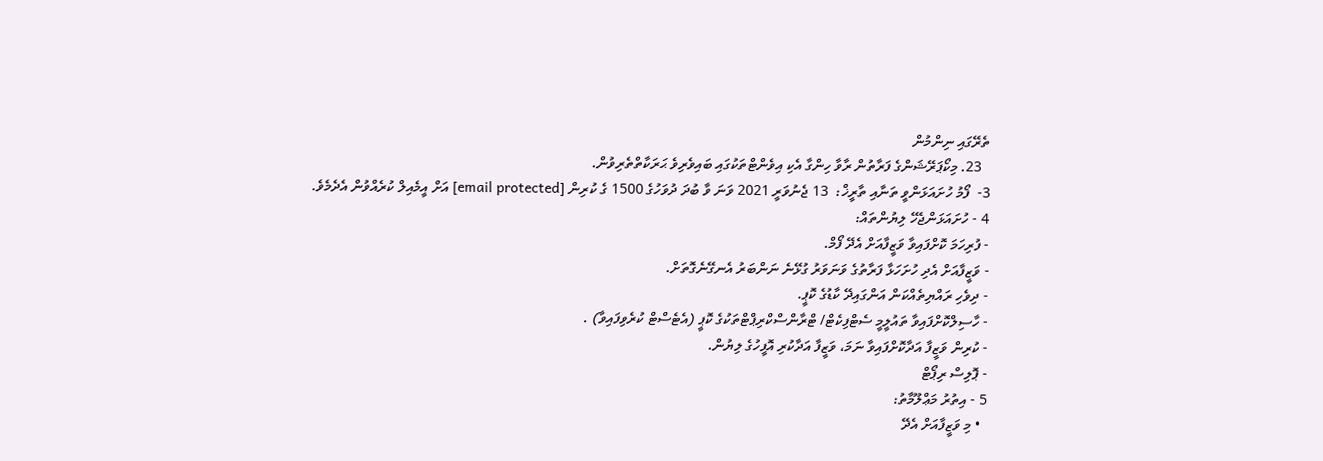ތެރޭގައި ނިންމުން
  23. މިކޯޕަރޭޝަންގެ ފަރާތުން ރާވާ ހިންގާ އެކި އިވެންޓްތަކުގައި ބައިވެރިވެ ޙަރަކާތްތެރިވުން.
3-  ފޯމު ހުށައަޅަންވީ ތަނާއި ތާރީޚް:  13 ޖެނުވަރީ 2021 ވަނަ ވާ ބުދަ ދުވަހުގެ 1500 ގެ ކުރިން [email protected] އަށް އީމެއިލް ކުރެއްވުން އެދެމެވެ.
4 - ހުށައަޅަންޖެހޭ ލިޔުންތައް:
- ފުރިހަމަ ކޮށްފައިވާ ވަޒީފާއަށް އެދޭ ފޯމް.
- ވަޒީފާއަށް އެދި ހުށަހަޅާ ފަރާތުގެ ވަނަވަރު ގުޅޭނެ ނަންބަރު އެނގޭނެގޮތަށް.
- ދިވެހި ރައްޔިތެއްކަން އަންގައިދޭ ކާޑުގެ ކޮޕީ.
- ހާސިލްކޮށްފައިވާ ތައުލީމީ ސެޓްފިކެޓް/ ޓްރާންސްކްރިޕްޓްތަކުގެ ކޮޕީ (އެޓެސްޓް ކުރެވިފައިވާ) .
- ކުރިން ވަޒީފާ އަދާކޮށްފައިވާ ނަމަ، ވަޒީފާ އަދާކުރި އޮފީހުގެ ލިޔުން.
- ޕޮލިސް ރިޕޯޓް
5 - އިތުރު މަޢްލޫމާތު:
  • މި ވަޒީފާއަށް އެދޭ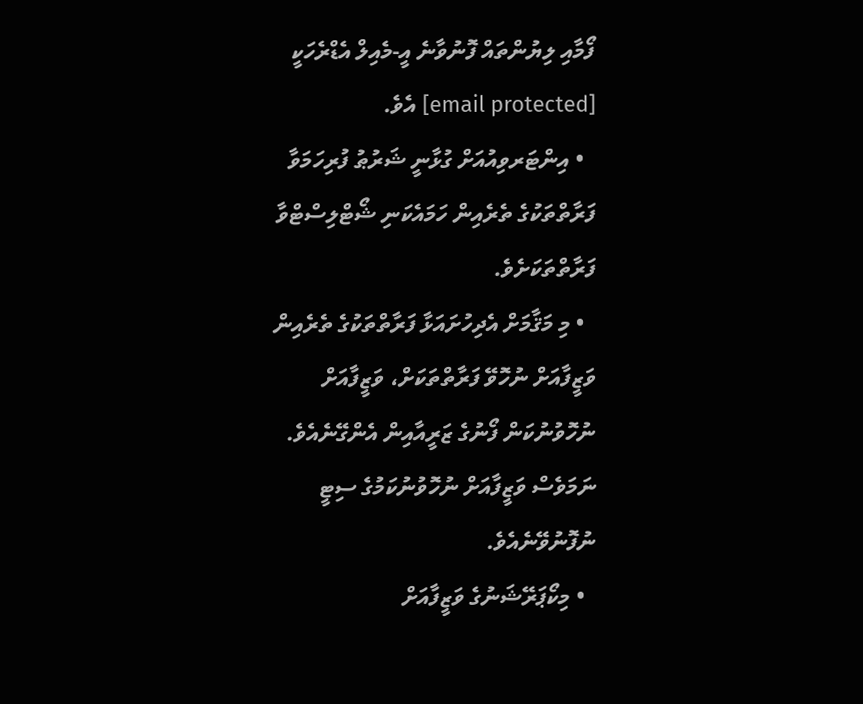ފޯމާއި ލިޔުންތައް ފޮނުވާނެ އީ-މެއިލް އެޑްރެހަކީ [email protected] އެވެ.
  • އިންޓަރވިއުއަށް ގުޅާނީ ޝަރުޠު ފުރިހަމަވާ ފަރާތްތަކުގެ ތެރެއިން ހަމައެކަނި ޝޯޓްލިސްޓްވާ ފަރާތްތަކަށެވެ.
  • މި މަޤާމަށް އެދިހުށައަޅާ ފަރާތްތަކުގެ ތެރެއިން ވަޒީފާއަށް ނުހޮވޭ ފަރާތްތަކަށް، ވަޒީފާއަށް ނުހޮވުނުކަން ފޯނުގެ ޒަރީއާއިން އެންގޭނެއެވެ. ނަމަވެސް ވަޒީފާއަށް ނުހޮވުނުކަމުގެ ސިޓީ ނުފޮނުވޭނެއެވެ.
  • މިކޯޕަރޭޝަނުގެ ވަޒީފާއަށް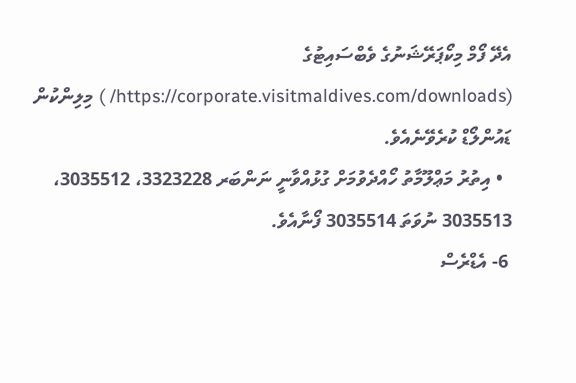އެދޭ ފޯމް މިކޯޕަރޭޝަނުގެ ވެބްސައިޓުގެ (https://corporate.visitmaldives.com/downloads/ ) މިލިންކުން ޑައުންލޯޑް ކުރެވޭނެއެވެ.
  • އިތުރު މަޢްލޫމާތު ހޯއްދެވުމަށް ގުޅުއްވާނީ ނަންބަރ 3323228، 3035512، 3035513 ނުވަތަ 3035514 ފޯނާއެވެ.
 6- އެޑްރެސް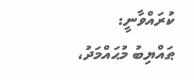ކުރައްވާނީ:
ޠައްޔިބު މުޙައްމަދު،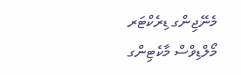މެނޭޖިންގ ޑިރެކްޓަރ
މޯލްޑިވްސް މާކެޓިންގ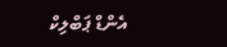އެންޑް ޕަބްލިކް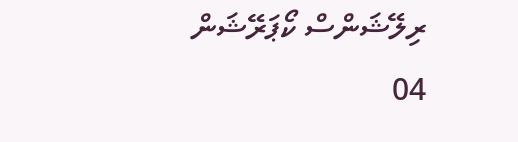ރިލޭޝަންސް ކޯޕަރޭޝަން
04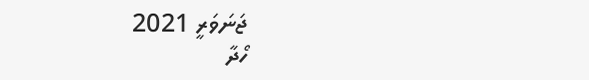ޖަނަވަރީ 2021
ހޯދާ